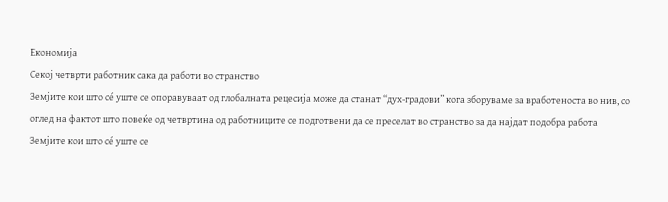Економија
Секој четврти работник сака да работи во странство
Земјите кои што сé уште се опоравуваат од глобалната рецесија може да станат “дух-градови” кога зборуваме за вработеноста во нив, со оглед на фактот што повеќе од четвртина од работниците се подготвени да се преселат во странство за да најдат подобра работа
Земјите кои што сé уште се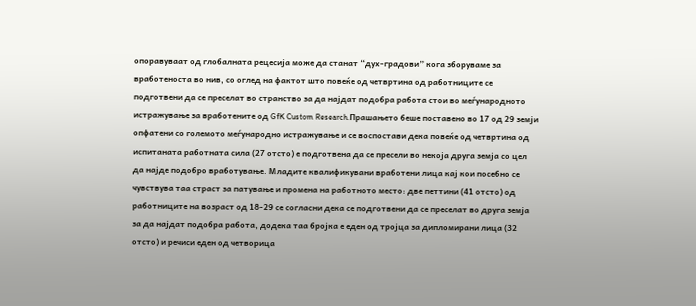опоравуваат од глобалната рецесија може да станат “дух-градови” кога зборуваме за вработеноста во нив, со оглед на фактот што повеќе од четвртина од работниците се подготвени да се преселат во странство за да најдат подобра работа стои во меѓународното истражување за вработените од GfK Custom Research.Прашањето беше поставено во 17 од 29 земји опфатени со големото меѓународно истражување и се воспостави дека повеќе од четвртина од испитаната работната сила (27 отсто) е подготвена да се пресели во некоја друга земја со цел да најде подобро вработување. Младите квалификувани вработени лица кај кои посебно се чувствува таа страст за патување и промена на работното место: две петтини (41 отсто) од работниците на возраст од 18-29 се согласни дека се подготвени да се преселат во друга земја за да најдат подобра работа, додека таа бројка е еден од тројца за дипломирани лица (32 отсто) и речиси еден од четворица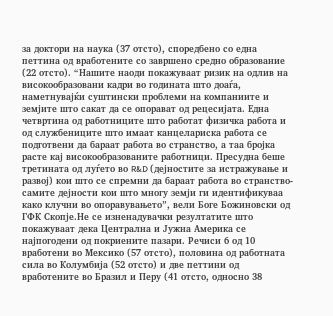за доктори на наука (37 отсто), споредбено со една петтина од вработените со завршено средно образование (22 отсто). “Нашите наоди покажуваат ризик на одлив на високообразовани кадри во годината што доаѓа, наметнувајќи суштински проблеми на компаниите и земјите што сакат да се опорават од рецесијата. Една четвртина од работниците што работат физичка работа и од службениците што имаат канцелариска работа се подготвени да бараат работа во странство, а таа бројка расте кај високообразованите работници. Пресудна беше третината од луѓето во R&D (дејностите за истражување и развој) кои што се спремни да бараат работа во странство- самите дејности кои што многу земји ги идентификуваа како клучни во опоравувањето”, вели Боге Божиновски од ГФК Скопје.Не се изненадувачки резултатите што покажуваат дека Централна и Јужна Америка се најпогодени од покриените пазари. Речиси 6 од 10 вработени во Мексико (57 отсто), половина од работната сила во Колумбија (52 отсто) и две петтини од вработените во Бразил и Перу (41 отсто, односно 38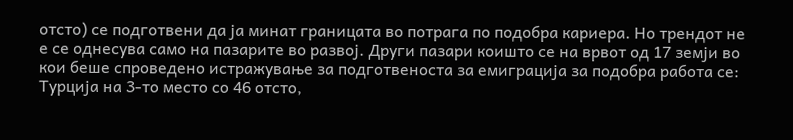отсто) се подготвени да ја минат границата во потрага по подобра кариера. Но трендот не е се однесува само на пазарите во развој. Други пазари коишто се на врвот од 17 земји во кои беше спроведено истражување за подготвеноста за емиграција за подобра работа се: Турција на 3-то место со 46 отсто,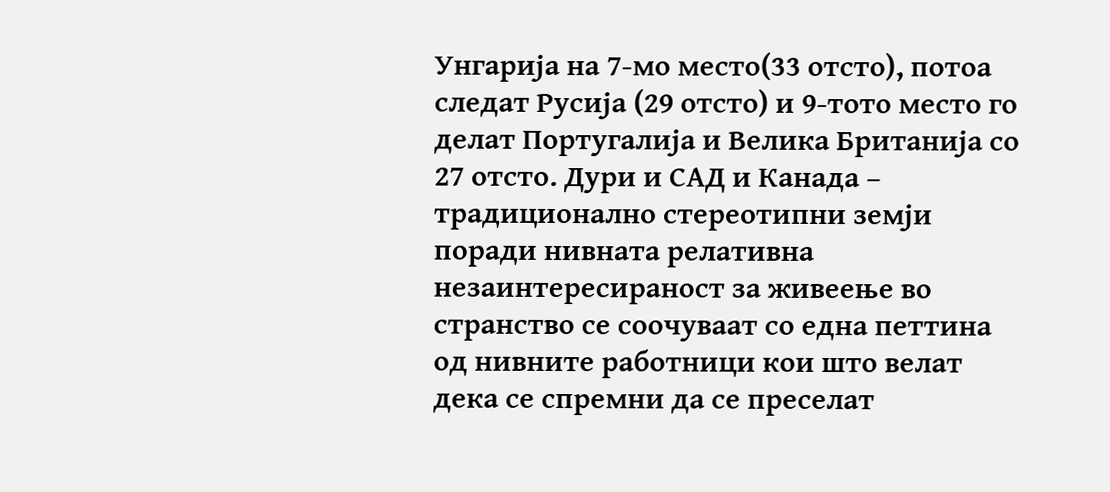Унгарија на 7-мо место(33 отсто), потоа следат Русија (29 отсто) и 9-тото место го делат Португалија и Велика Британија со 27 отсто. Дури и САД и Канада – традиционално стереотипни земји поради нивната релативна незаинтересираност за живеење во странство се соочуваат со една петтина од нивните работници кои што велат дека се спремни да се преселат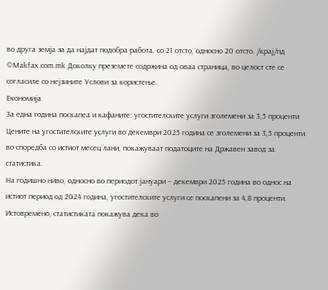во друга земја за да најдат подобра работа, со 21 отсто, односно 20 отсто. /крај/пд
©Makfax.com.mk Доколку преземете содржина од оваа страница, во целост сте се согласиле со нејзините Услови за користење.
Економија
За една година поскапеа и кафаните: угостителските услуги зголемени за 3,5 проценти
Цените на угостителските услуги во декември 2025 година се зголемени за 3,5 проценти во споредба со истиот месец лани, покажуваат податоците на Државен завод за статистика.
На годишно ниво, односно во периодот јануари – декември 2025 година во однос на истиот период од 2024 година, угостителските услуги се поскапени за 4,8 проценти.
Истовремено, статистиката покажува дека во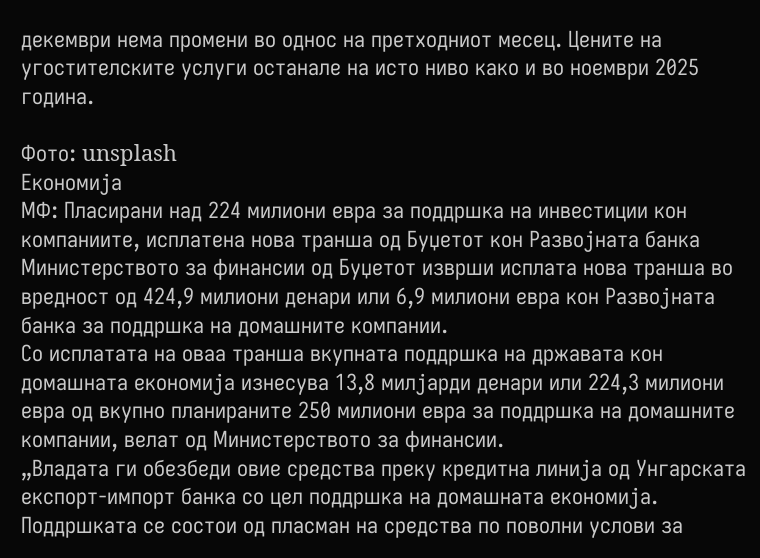декември нема промени во однос на претходниот месец. Цените на угостителските услуги останале на исто ниво како и во ноември 2025 година.

Фото: unsplash
Економија
МФ: Пласирани над 224 милиони евра за поддршка на инвестиции кон компаниите, исплатена нова транша од Буџетот кон Развојната банка
Министерството за финансии од Буџетот изврши исплата нова транша во вредност од 424,9 милиони денари или 6,9 милиони евра кон Развојната банка за поддршка на домашните компании.
Со исплатата на оваа транша вкупната поддршка на државата кон домашната економија изнесува 13,8 милјарди денари или 224,3 милиони евра од вкупно планираните 250 милиони евра за поддршка на домашните компании, велат од Министерството за финансии.
„Владата ги обезбеди овие средства преку кредитна линија од Унгарската експорт-импорт банка со цел поддршка на домашната економија. Поддршката се состои од пласман на средства по поволни услови за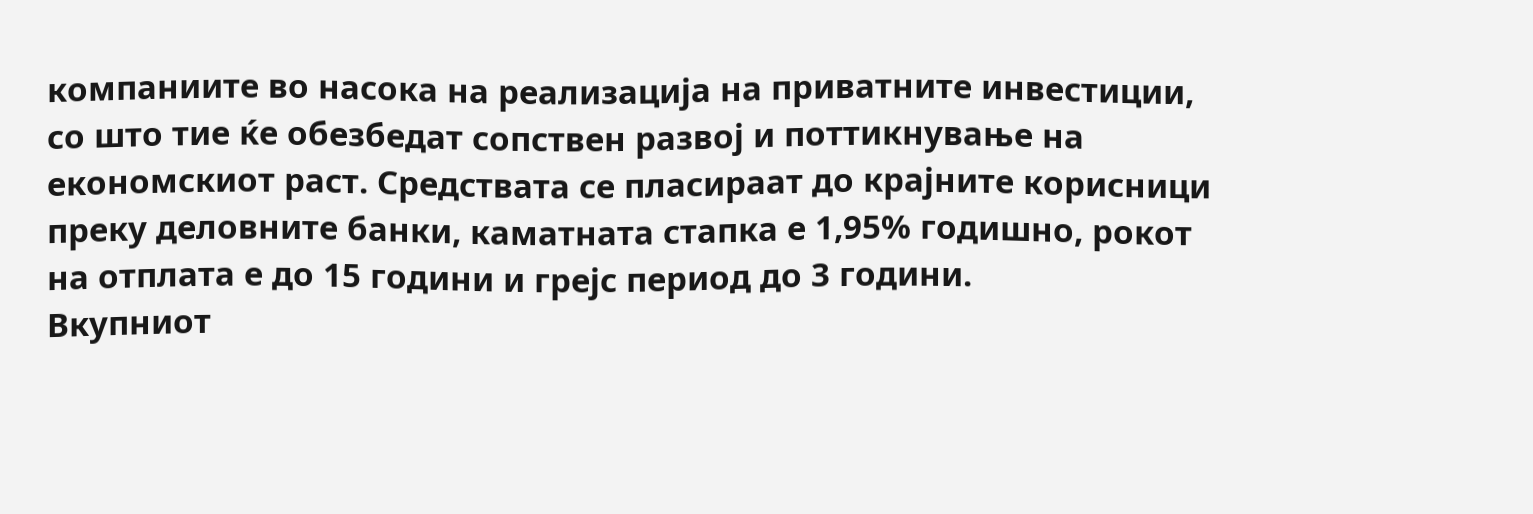компаниите во насока на реализација на приватните инвестиции, со што тие ќе обезбедат сопствен развој и поттикнување на економскиот раст. Средствата се пласираат до крајните корисници преку деловните банки, каматната стапка е 1,95% годишно, рокот на отплата е до 15 години и грејс период до 3 години.
Вкупниот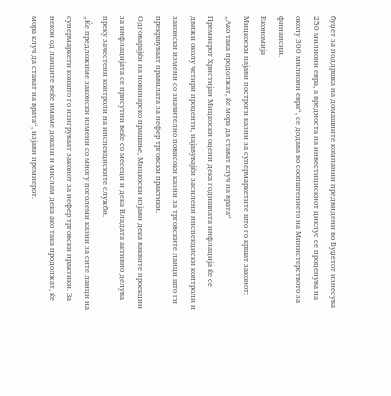буџет за поддршка на домашните компании предвидени во Буџетот изнесува 250 милиони евра, а вредноста на инвестицискиот циклус се проценува на околу 300 милиони евра“, се додава во соопштението на Министерството за финансии.
Економија
Мицкоски најави построги казни за супермаркетите што го кршат законот: „Ако така продолжат, ќе мора да стават клуч на врата“
Премиерот Христијан Мицкоски оцени дека годишната инфлација ќе се движи околу четири проценти, најавувајќи засилени инспекциски контроли и законски измени со значително повисоки казни за трговските ланци што ги прекршуваат правилата за нефер трговски практики.
Одговарајќи на новинарско прашање, Мицкоски изјави дека ваквите проекции за инфлацијата се присутни веќе со месеци и дека Владата активно делува преку зачестени контроли на инспекциските служби.
„Ќе предложиме законски измени со многу поголеми казни за сите ланци на супермаркети коишто го изигруваат законот за нефер трговски практики. За некои од ланците веќе имаме докази и мислам дека ако така продолжат, ќе мора клуч да стават на врата“, изјави премиерот.